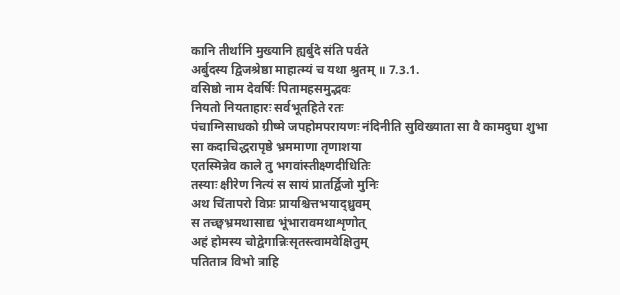कानि तीर्थानि मुख्यानि ह्यर्बुदे संति पर्वते
अर्बुदस्य द्विजश्रेष्ठा माहात्म्यं च यथा श्रुतम् ॥ 7.3.1.
वसिष्ठो नाम देवर्षिः पितामहसमुद्भवः
नियतो नियताहारः सर्वभूतहिते रतः
पंचाग्निसाधको ग्रीष्मे जपहोमपरायणः नंदिनीति सुविख्याता सा वै कामदुघा शुभा
सा कदाचिद्धरापृष्ठे भ्रममाणा तृणाशया
एतस्मिन्नेव काले तु भगवांस्तीक्ष्णदीधितिः
तस्याः क्षीरेण नित्यं स सायं प्रातर्द्विजो मुनिः
अथ चिंतापरो विप्रः प्रायश्चित्तभयाद्ध्रुवम्
स तच्छ्वभ्रमथासाद्य भूंभारावमथाशृणोत्
अहं होमस्य चोद्वेगान्निःसृतस्त्वामवेक्षितुम्
पतितात्र विभो त्राहि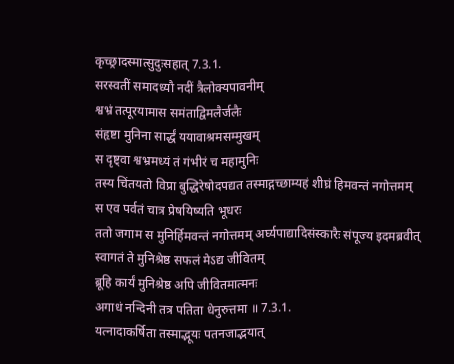कृच्छ्रादस्मात्सुदुःसहात् 7.3.1.
सरस्वतीं समादध्यौ नदीं त्रैलोक्यपावनीम्
श्वभ्रं तत्पूरयामास समंताद्विमलैर्जलैः
संहृष्टा मुनिना सार्द्धं ययावाश्रमसम्मुखम्
स दृष्ट्वा श्वभ्रमध्यं तं गंभीरं च महामुनिः
तस्य चिंतयतो विप्रा बुद्धिरेषोदपद्यत तस्माद्गच्छाम्यहं शीघ्रं हिमवन्तं नगोत्तमम्
स एव पर्वतं चात्र प्रेषयिष्यति भूधरः
ततो जगाम स मुनिर्हिमवन्तं नगोत्तमम् अर्घ्यपाद्यादिसंस्कारैः संपूज्य इदमब्रवीत्
स्वागतं ते मुनिश्रेष्ठ सफलं मेऽद्य जीवितम्
ब्रूहि कार्यं मुनिश्रेष्ठ अपि जीवितमात्मनः
अगाधं नन्दिनी तत्र पतिता धेनुरुत्तमा ॥ 7.3.1.
यत्नादाकर्षिता तस्माद्भूयः पतनजाद्भयात्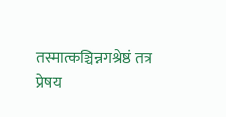तस्मात्कञ्चिन्नगश्रेष्ठं तत्र प्रेषय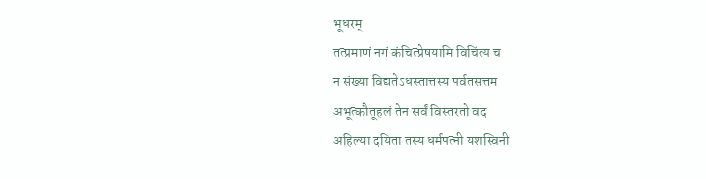भूधरम्
तत्प्रमाणं नगं कंचित्प्रेषयामि विचिंत्य च
न संख्या विद्यतेऽधस्तात्तस्य पर्वतसत्तम
अभूत्कौतूहलं तेन सर्वं विस्तरतो वद
अहिल्या दयिता तस्य धर्मपत्नी यशस्विनी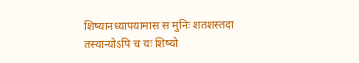शिष्यानध्यापयामास स मुनिः शतशस्तदा
तस्यान्योऽपि च यः शिष्यो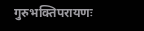गुरुभक्तिपरायणः